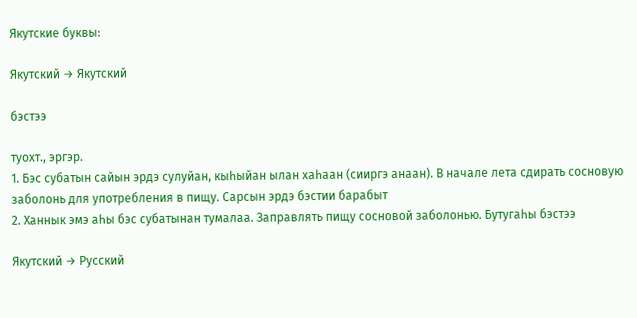Якутские буквы:

Якутский → Якутский

бэстээ

туохт., эргэр.
1. Бэс субатын сайын эрдэ сулуйан, кыһыйан ылан хаһаан (сииргэ анаан). В начале лета сдирать сосновую заболонь для употребления в пищу. Сарсын эрдэ бэстии барабыт
2. Ханнык эмэ аһы бэс субатынан тумалаа. Заправлять пищу сосновой заболонью. Бутугаһы бэстээ

Якутский → Русский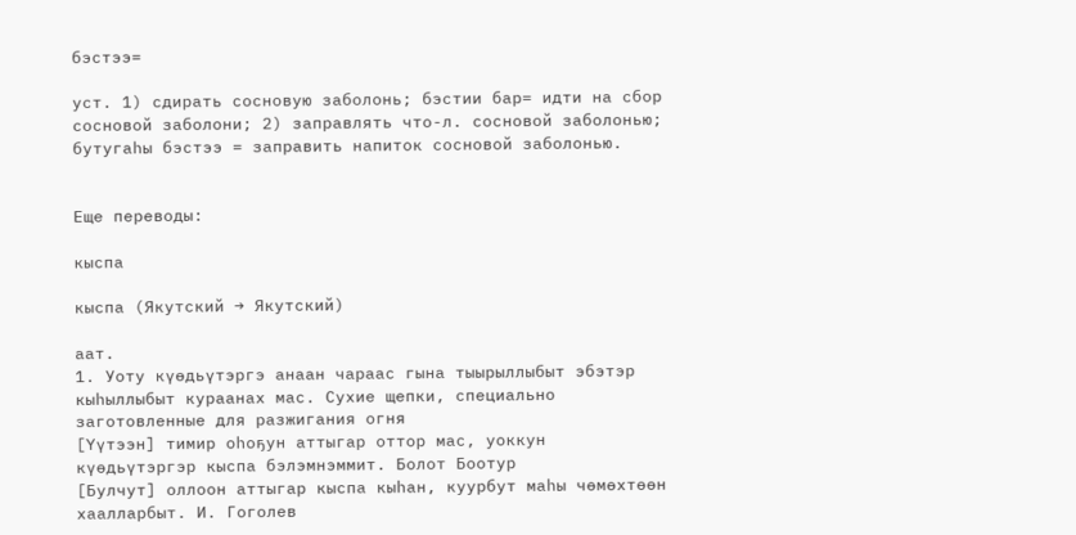бэстээ=

уст. 1) сдирать сосновую заболонь; бэстии бар= идти на сбор сосновой заболони; 2) заправлять что-л. сосновой заболонью; бутугаһы бэстээ = заправить напиток сосновой заболонью.


Еще переводы:

кыспа

кыспа (Якутский → Якутский)

аат.
1. Уоту күөдьүтэргэ анаан чараас гына тыырыллыбыт эбэтэр кыһыллыбыт кураанах мас. Сухие щепки, специально заготовленные для разжигания огня
[Үүтээн] тимир оһоҕун аттыгар оттор мас, уоккун күөдьүтэргэр кыспа бэлэмнэммит. Болот Боотур
[Булчут] оллоон аттыгар кыспа кыһан, куурбут маһы чөмөхтөөн хаалларбыт. И. Гоголев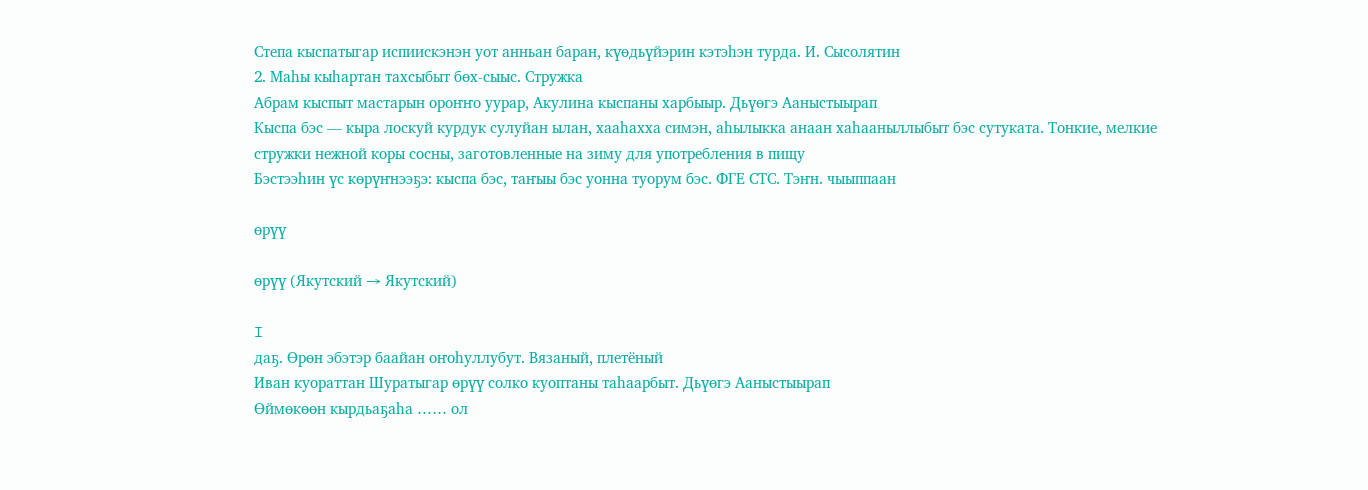Степа кыспатыгар испиискэнэн уот анньан баран, күөдьүйэрин кэтэһэн турда. И. Сысолятин
2. Маһы кыһартан тахсыбыт бөх-сыыс. Стружка
Абрам кыспыт мастарын ороҥҥо уурар, Акулина кыспаны харбыыр. Дьүөгэ Ааныстыырап
Кыспа бэс — кыра лоскуй курдук сулуйан ылан, хааһахха симэн, аһылыкка анаан хаһааныллыбыт бэс сутуката. Тонкие, мелкие стружки нежной коры сосны, заготовленные на зиму для употребления в пищу
Бэстээһин үс көрүҥнээҕэ: кыспа бэс, таҥыы бэс уонна туорум бэс. ФГЕ СТС. Тэҥн. чыыппаан

өрүү

өрүү (Якутский → Якутский)

I
даҕ. Өрөн эбэтэр баайан оҥоһуллубут. Вязаный, плетёный
Иван куораттан Шуратыгар өрүү солко куоптаны таһаарбыт. Дьүөгэ Ааныстыырап
Өймөкөөн кырдьаҕаһа …… ол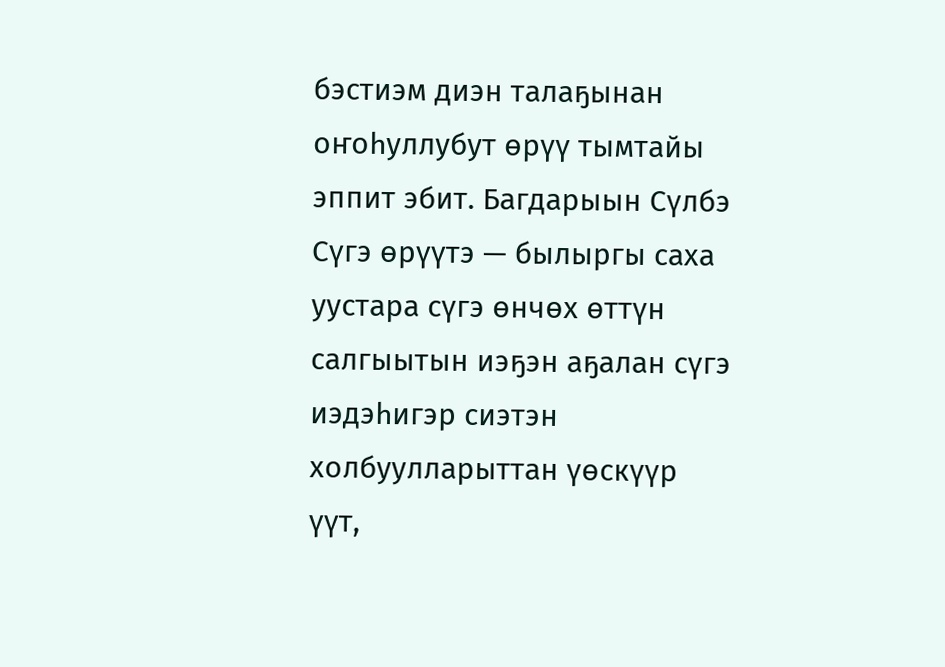бэстиэм диэн талаҕынан оҥоһуллубут өрүү тымтайы эппит эбит. Багдарыын Сүлбэ
Сүгэ өрүүтэ — былыргы саха уустара сүгэ өнчөх өттүн салгыытын иэҕэн аҕалан сүгэ иэдэһигэр сиэтэн холбуулларыттан үөскүүр үүт,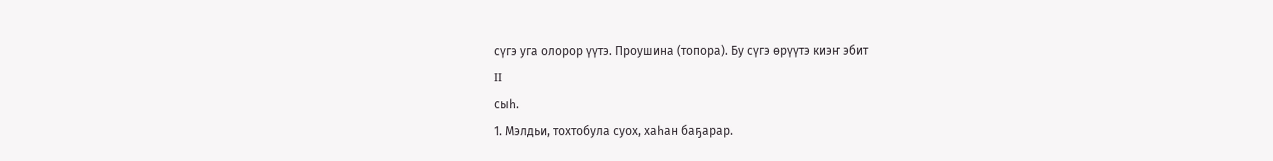сүгэ уга олорор үүтэ. Проушина (топора). Бу сүгэ өрүүтэ киэҥ эбит
II
сыһ.
1. Мэлдьи, тохтобула суох, хаһан баҕарар.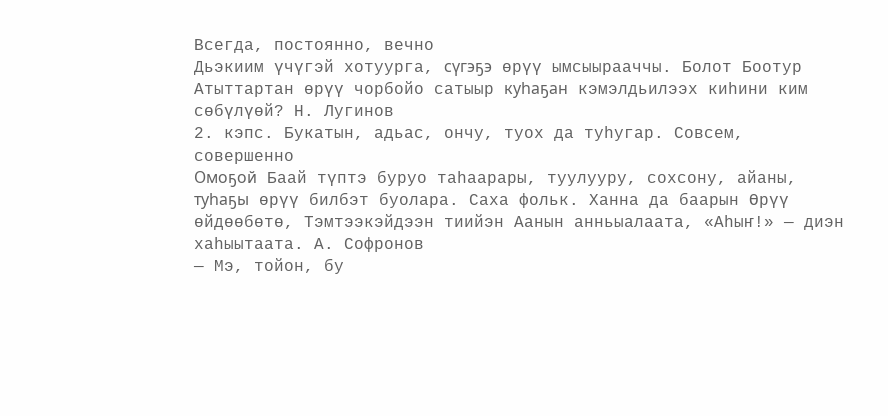Всегда, постоянно, вечно
Дьэкиим үчүгэй хотуурга, сүгэҕэ өрүү ымсыырааччы. Болот Боотур
Атыттартан өрүү чорбойо сатыыр куһаҕан кэмэлдьилээх киһини ким сөбүлүөй? Н. Лугинов
2. кэпс. Букатын, адьас, ончу, туох да туһугар. Совсем, совершенно
Омоҕой Баай түптэ буруо таһаарары, туулууру, сохсону, айаны, туһаҕы өрүү билбэт буолара. Саха фольк. Ханна да баарын Өрүү өйдөөбөтө, Тэмтээкэйдээн тиийэн Аанын анньыалаата, «Аһыҥ!» — диэн хаһыытаата. А. Софронов
— Мэ, тойон, бу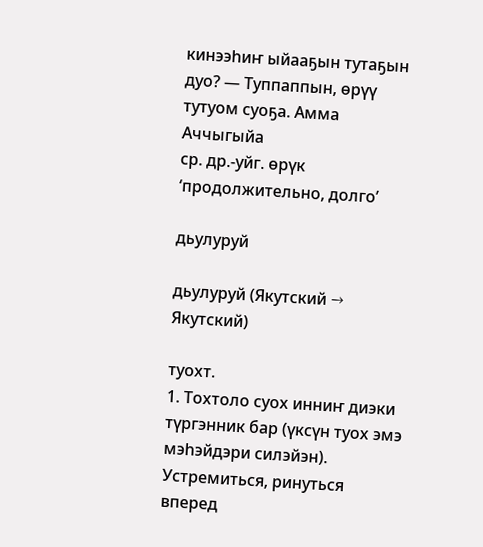кинээһиҥ ыйааҕын тутаҕын дуо? — Туппаппын, өрүү тутуом суоҕа. Амма Аччыгыйа
ср. др.-уйг. өрүк ‘продолжительно, долго’

дьулуруй

дьулуруй (Якутский → Якутский)

туохт.
1. Тохтоло суох инниҥ диэки түргэнник бар (үксүн туох эмэ мэһэйдэри силэйэн). Устремиться, ринуться вперед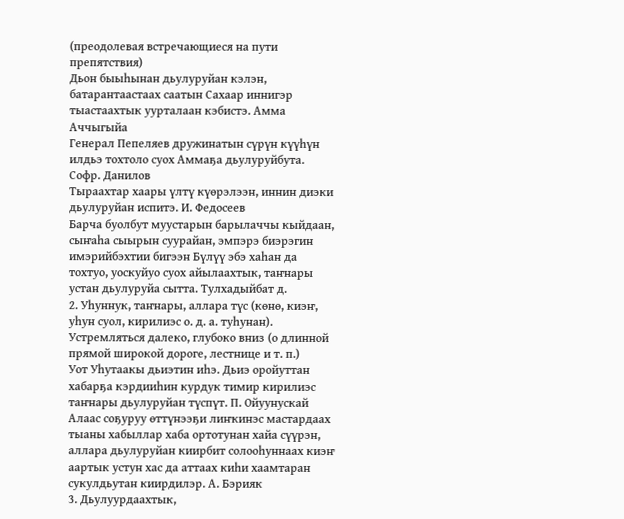(преодолевая встречающиеся на пути препятствия)
Дьон быыһынан дьулуруйан кэлэн, батарантаастаах саатын Сахаар иннигэр тыастаахтык уурталаан кэбистэ. Амма Аччыгыйа
Генерал Пепеляев дружинатын сүрүн күүһүн илдьэ тохтоло суох Аммаҕа дьулуруйбута. Софр. Данилов
Тыраахтар хаары үлтү күөрэлээн, иннин диэки дьулуруйан испитэ. И. Федосеев
Барча буолбут муустарын барылаччы кыйдаан, сыҥаһа сыырын суурайан, эмпэрэ биэрэгин имэрийбэхтии бигээн Бүлүү эбэ хаһан да тохтуо, уоскуйуо суох айылаахтык, таҥнары устан дьулуруйа сытта. Тулхадыйбат д.
2. Уһуннук, таҥнары, аллара түс (көнө, киэҥ, уһун суол, кирилиэс о. д. а. туһунан). Устремляться далеко, глубоко вниз (о длинной прямой широкой дороге, лестнице и т. п.)
Уот Уһутаакы дьиэтин иһэ. Дьиэ оройуттан хабарҕа кэрдииһин курдук тимир кирилиэс таҥнары дьулуруйан түспүт. П. Ойуунускай
Алаас соҕуруу өттүнээҕи лиҥкинэс мастардаах тыаны хабыллар хаба ортотунан хайа сүүрэн, аллара дьулуруйан киирбит солооһуннаах киэҥ аартык устун хас да аттаах киһи хаамтаран сукулдьутан киирдилэр. А. Бэрияк
3. Дьулуурдаахтык,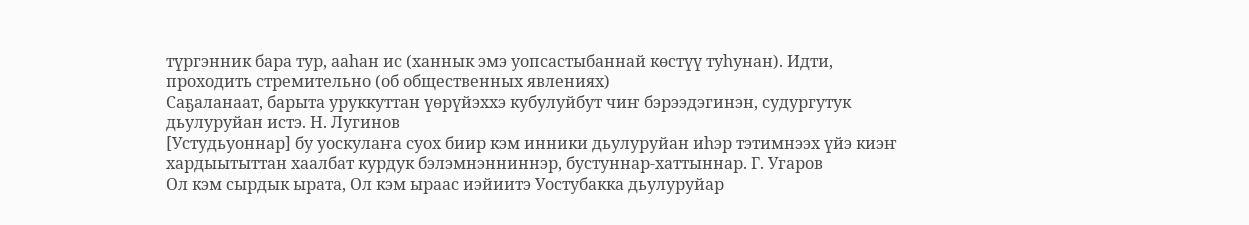түргэнник бара тур, ааһан ис (ханнык эмэ уопсастыбаннай көстүү туһунан). Идти, проходить стремительно (об общественных явлениях)
Саҕаланаат, барыта уруккуттан үөрүйэххэ кубулуйбут чиҥ бэрээдэгинэн, судургутук дьулуруйан истэ. Н. Лугинов
[Устудьуоннар] бу уоскулаҥа суох биир кэм инники дьулуруйан иһэр тэтимнээх үйэ киэҥ хардыытыттан хаалбат курдук бэлэмнэнниннэр, бустуннар-хаттыннар. Г. Угаров
Ол кэм сырдык ырата, Ол кэм ыраас иэйиитэ Уостубакка дьулуруйар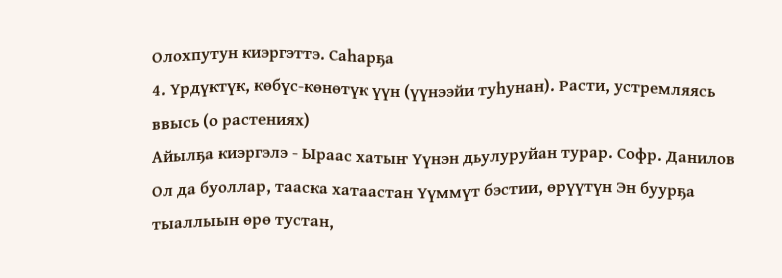Олохпутун киэргэттэ. Саһарҕа
4. Үрдүктүк, көбүс-көнөтүк үүн (үүнээйи туһунан). Расти, устремляясь ввысь (о растениях)
Айылҕа киэргэлэ - Ыраас хатыҥ Үүнэн дьулуруйан турар. Софр. Данилов
Ол да буоллар, тааска хатаастан Үүммүт бэстии, өрүүтүн Эн буурҕа тыаллыын өрө тустан,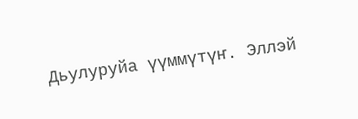Дьулуруйа үүммүтүҥ. Эллэй